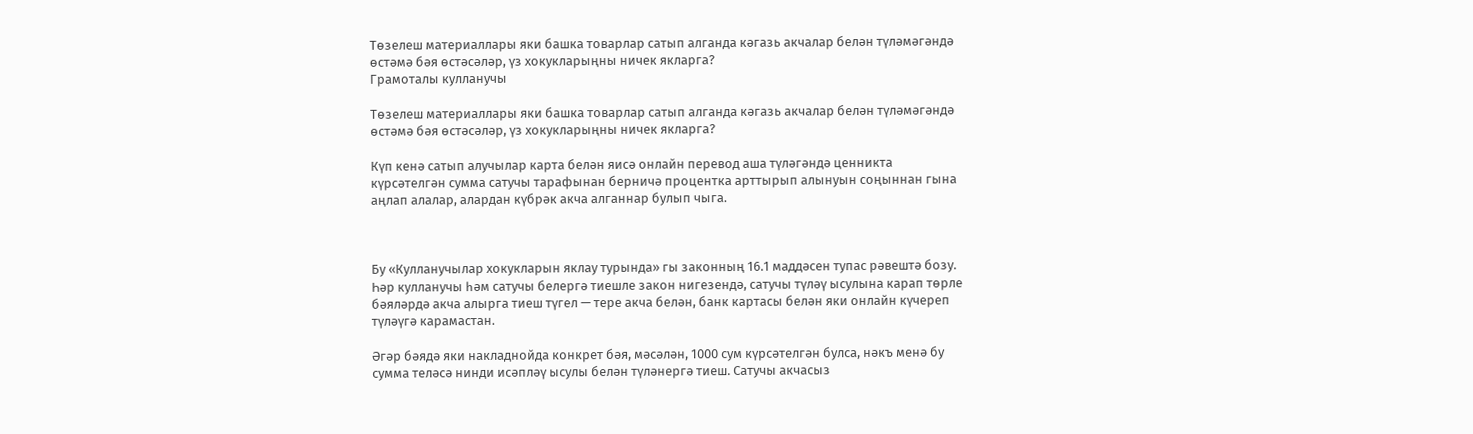Төзелеш материаллары яки башка товарлар сатып алганда кәгазь акчалар белән түләмәгәндә өстәмә бәя өстәсәләр, үз хокукларыңны ничек якларга?
Грамоталы кулланучы

Төзелеш материаллары яки башка товарлар сатып алганда кәгазь акчалар белән түләмәгәндә өстәмә бәя өстәсәләр, үз хокукларыңны ничек якларга?

Күп кенә сатып алучылар карта белән яисә онлайн перевод аша түләгәндә ценникта күрсәтелгән сумма сатучы тарафынан берничә процентка арттырып алынуын соңыннан гына аңлап алалар, алардан күбрәк акча алганнар булып чыга.



Бу «Кулланучылар хокукларын яклау турында» гы законның 16.1 маддәсен тупас рәвештә бозу. Һәр кулланучы һәм сатучы белергә тиешле закон нигезендә, сатучы түләү ысулына карап төрле бәяләрдә акча алырга тиеш түгел — тере акча белән, банк картасы белән яки онлайн күчереп түләүгә карамастан.

Әгәр бәядә яки накладнойда конкрет бәя, мәсәлән, 1000 сум күрсәтелгән булса, нәкъ менә бу сумма теләсә нинди исәпләү ысулы белән түләнергә тиеш. Сатучы акчасыз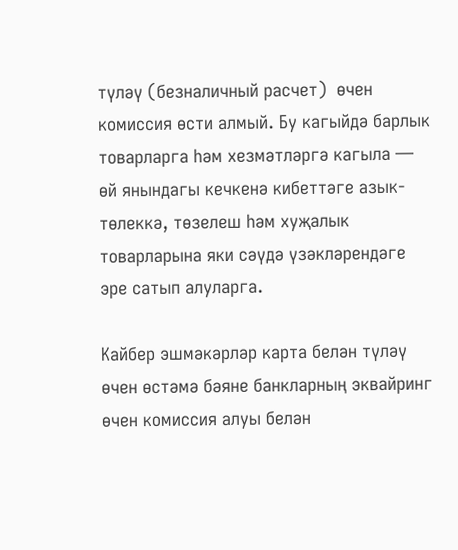түләү (безналичный расчет)  өчен комиссия өсти алмый. Бу кагыйдә барлык товарларга һәм хезмәтләргә кагыла — өй янындагы кечкенә кибеттәге азык-төлеккә, төзелеш һәм хуҗалык товарларына яки сәүдә үзәкләрендәге эре сатып алуларга.

Кайбер эшмәкәрләр карта белән түләү өчен өстәмә бәяне банкларның эквайринг өчен комиссия алуы белән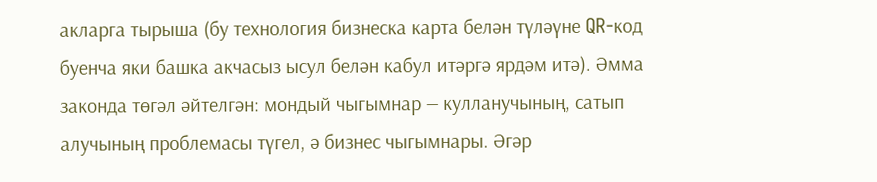акларга тырыша (бу технология бизнеска карта белән түләүне QR-код буенча яки башка акчасыз ысул белән кабул итәргә ярдәм итә). Әмма законда төгәл әйтелгән: мондый чыгымнар — кулланучының, сатып алучының проблемасы түгел, ә бизнес чыгымнары. Әгәр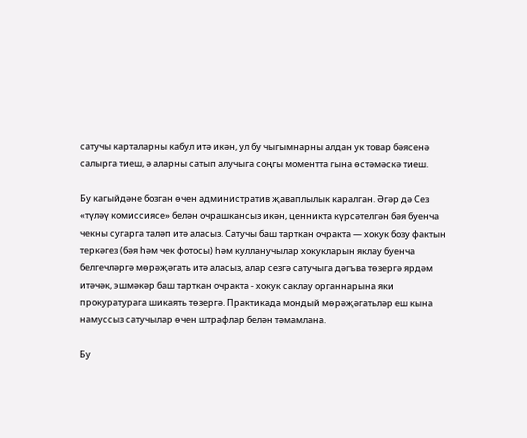сатучы карталарны кабул итә икән, ул бу чыгымнарны алдан ук товар бәясенә салырга тиеш, ә аларны сатып алучыга соңгы моментта гына өстәмәскә тиеш.

Бу кагыйдәне бозган өчен административ җаваплылык каралган. Әгәр дә Сез «түләү комиссиясе» белән очрашкансыз икән, ценникта күрсәтелгән бәя буенча чекны сугарга таләп итә аласыз. Сатучы баш тарткан очракта — хокук бозу фактын теркәгез (бәя һәм чек фотосы) һәм кулланучылар хокукларын яклау буенча белгечләргә мөрәҗәгать итә аласыз, алар сезгә сатучыга дәгъва төзергә ярдәм итәчәк, эшмәкәр баш тарткан очракта - хокук саклау органнарына яки прокуратурага шикаять төзергә. Практикада мондый мөрәҗәгатьләр еш кына намуссыз сатучылар өчен штрафлар белән тәмамлана.

Бу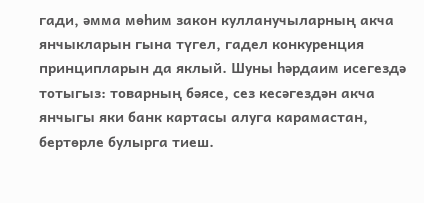гади, әмма мөһим закон кулланучыларның акча янчыкларын гына түгел, гадел конкуренция принципларын да яклый. Шуны һәрдаим исегездә тотыгыз: товарның бәясе, сез кесәгездән акча янчыгы яки банк картасы алуга карамастан, бертөрле булырга тиеш.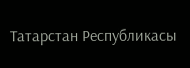Татарстан Республикасы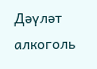Дәүләт алкоголь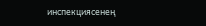инспекциясенең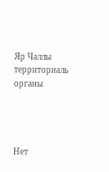Яр Чаллы территориаль органы




Нет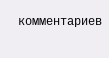комментариев